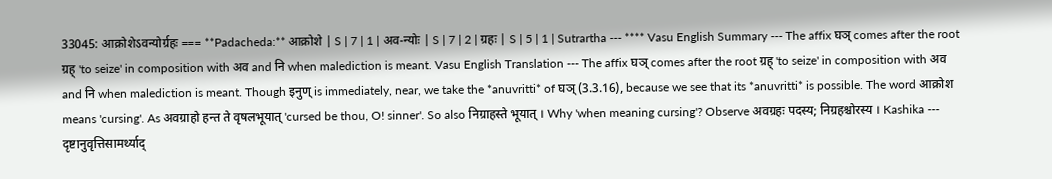33045: आक्रोशेऽवन्योर्ग्रहः === **Padacheda:** आक्रोशे | S | 7 | 1 | अव-न्योः | S | 7 | 2 | ग्रहः | S | 5 | 1 | Sutrartha --- **** Vasu English Summary --- The affix घञ् comes after the root ग्रह् 'to seize' in composition with अव and नि when malediction is meant. Vasu English Translation --- The affix घञ् comes after the root ग्रह् 'to seize' in composition with अव and नि when malediction is meant. Though इनुण् is immediately, near, we take the *anuvritti* of घञ् (3.3.16), because we see that its *anuvritti* is possible. The word आक्रोश means 'cursing'. As अवग्राहो हन्त ते वृषलभूयात् 'cursed be thou, O! sinner'. So also निग्राहस्ते भूयात् । Why 'when meaning cursing'? Observe अवग्रहः पदस्य; निग्रहश्चोरस्य । Kashika --- दृष्टानुवृत्तिसामर्थ्याद्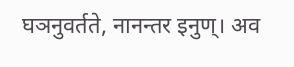घञनुवर्तते, नानन्तर इनुण्। अव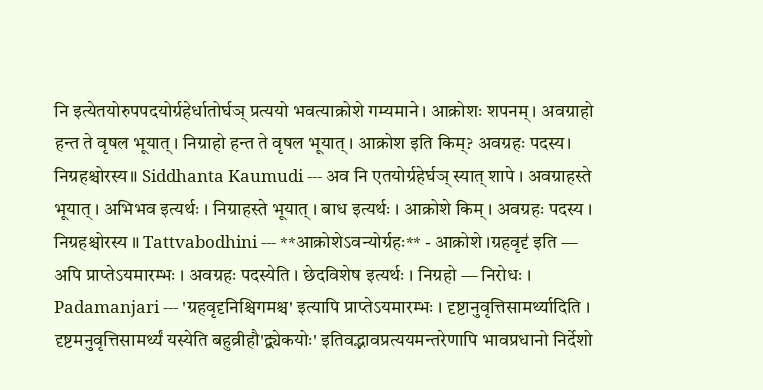नि इत्येतयोरुपपदयोर्ग्रहेर्धातोर्घञ् प्रत्ययो भवत्याक्रोशे गम्यमाने। आक्रोशः शपनम्। अवग्राहो हन्त ते वृषल भूयात्। निग्राहो हन्त ते वृषल भूयात्। आक्रोश इति किम्? अवग्रहः पदस्य। निग्रहश्चोरस्य॥ Siddhanta Kaumudi --- अव नि एतयोर्ग्रहेर्घञ् स्यात् शापे । अवग्राहस्ते भूयात् । अभिभव इत्यर्थः । निग्राहस्ते भूयात् । बाध इत्यर्थः । आक्रोशे किम् । अवग्रहः पदस्य । निग्रहश्चोरस्य ॥ Tattvabodhini --- **आक्रोशेऽवन्योर्ग्रहः** - आक्रोशे ।ग्रहवृदृ॑ इति — अपि प्राप्तेऽयमारम्भः । अवग्रहः पदस्येति । छेदविशेष इत्यर्थः । निग्रहो — निरोधः । Padamanjari --- 'ग्रहवृदृनिश्चिगमश्च' इत्यापि प्राप्तेऽयमारम्भः । दृष्टानुवृत्तिसामर्थ्यादिति । दृष्टमनुवृत्तिसामर्थ्यं यस्येति बहुव्रीहौ'द्व्येकयोः' इतिवद्भावप्रत्ययमन्तरेणापि भावप्रधानो निर्देशो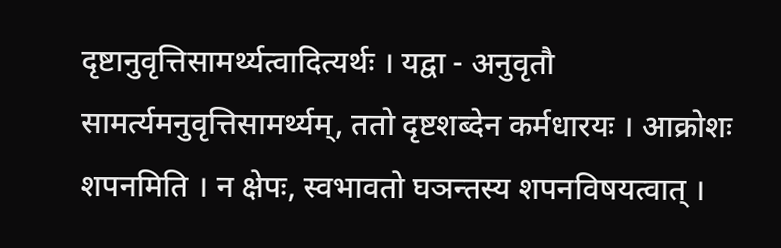दृष्टानुवृत्तिसामर्थ्यत्वादित्यर्थः । यद्वा - अनुवृतौ सामर्त्यमनुवृत्तिसामर्थ्यम्, ततो दृष्टशब्देन कर्मधारयः । आक्रोशः शपनमिति । न क्षेपः, स्वभावतो घञन्तस्य शपनविषयत्वात् ।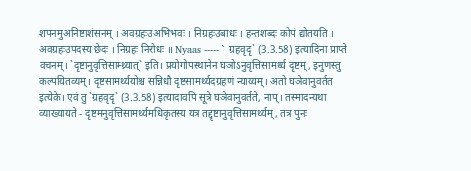शपनमुअनिष्टाशंसनम् । अवग्रहःउअभिभवः । निग्रहःउबाधः । हन्तशब्दः कोपं द्योतयति । अवग्रहःउपदस्य छेदः । निग्रहः निरोधः ॥ Nyaas ----- ` ग्रहवृदृ` (3.3.58) इत्यादिना प्राप्ते वचनम्। `दृष्टानुवृत्तिसाम्थ्र्यात्` इति। प्रयोगोपस्थानेन घञोऽनुवृत्तिसामर्थ्य दृष्टम्, इनुणस्तु कल्पयितव्यम्। दृष्टसामर्थ्ययोश्च सन्निधौ दृष्टसामर्थ्यदग्रहणं न्याय्यम्। अतो घञेवानुवर्तत इत्येके। एवं तु `ग्रहवृदृ` (3.3.58) इत्यादावपि सूत्रे घञेवानुवर्तते, नाप्। तस्मादन्यथा व्याख्यायते - दृष्टमनुवृत्तिसामर्थ्यमधिकृतस्य यत्र तद्दृष्टानुवृत्तिसामर्थ्यम्, तत्र पुनः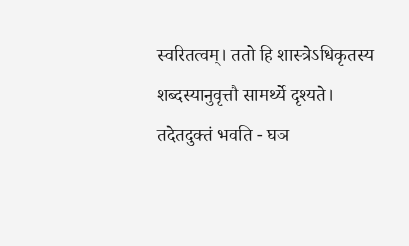स्वरितत्वम्। ततो हि शास्त्रेऽधिकृतस्य शब्दस्यानुवृत्तौ सामर्थ्ये दृश्यते। तदेतदुक्तं भवति - घञ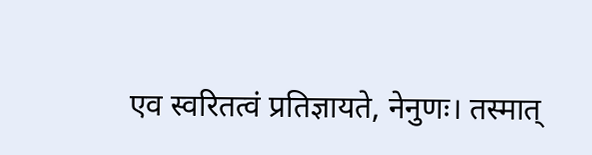एव स्वरितत्वं प्रतिज्ञायते, नेनुणः। तस्मात्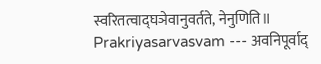स्वरितत्वाद्घञेवानुवर्तते, नेनुणिति॥ Prakriyasarvasvam --- अवनिपूर्वाद्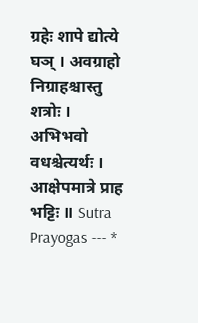ग्रहेः शापे द्योत्ये घञ् । अवग्राहो निग्राहश्चास्तु शत्रोः । अभिभवो वधश्चेत्यर्थः । आक्षेपमात्रे प्राह भट्टिः ॥ Sutra Prayogas --- *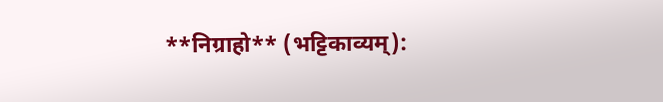**निग्राहो** (भट्टिकाव्यम्):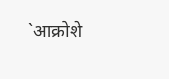`आक्रोशे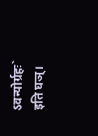ऽवन्योर्ग्रहः` इति घञ्।